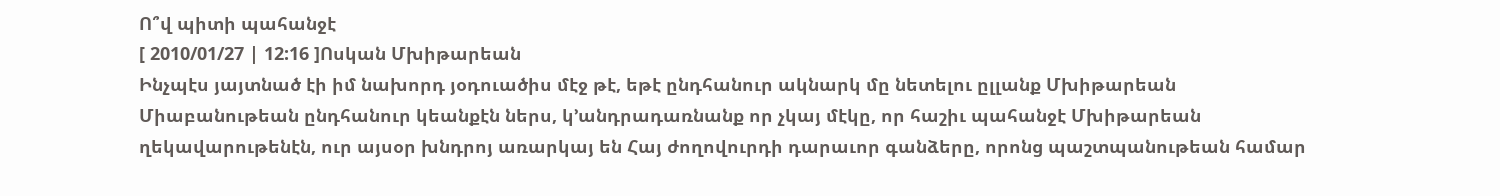Ո՞վ պիտի պահանջէ
[ 2010/01/27 | 12:16 ]Ոսկան Մխիթարեան
Ինչպէս յայտնած էի իմ նախորդ յօդուածիս մէջ թէ, եթէ ընդհանուր ակնարկ մը նետելու ըլլանք Մխիթարեան Միաբանութեան ընդհանուր կեանքէն ներս, կ՚անդրադառնանք որ չկայ մէկը, որ հաշիւ պահանջէ Մխիթարեան ղեկավարութենէն, ուր այսօր խնդրոյ առարկայ են Հայ ժողովուրդի դարաւոր գանձերը, որոնց պաշտպանութեան համար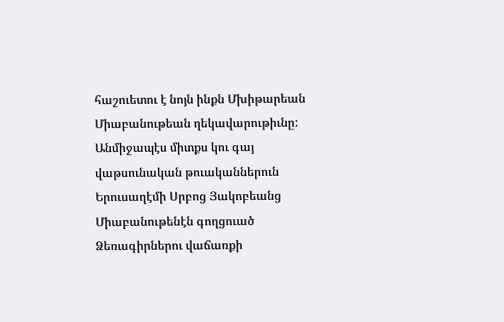հաշուետու է նոյն ինքն Մխիթարեան Միաբանութեան ղեկավարութիւնը:
Անմիջապէս միտքս կու գայ վաթսունական թուականներուն Երուսաղէմի Սրբոց Յակոբեանց Միաբանութենէն գողցուած Ձեռագիրներու վաճառքի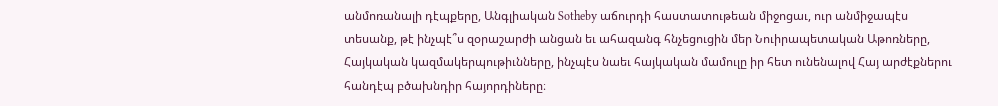անմոռանալի դէպքերը, Անգլիական Sotheby աճուրդի հաստատութեան միջոցաւ, ուր անմիջապէս տեսանք, թէ ինչպէ՞ս զօրաշարժի անցան եւ ահազանգ հնչեցուցին մեր Նուիրապետական Աթոռները, Հայկական կազմակերպութիւնները, ինչպէս նաեւ հայկական մամուլը իր հետ ունենալով Հայ արժէքներու հանդէպ բծախնդիր հայորդիները։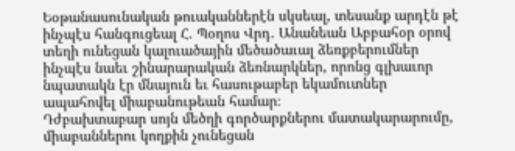Եօթանասունական թուականներէն սկսեալ, տեսանք արդէն թէ ինչպէս հանգուցեալ Հ. Պօղոս Վրդ. Անանեան Աբբահօր օրով տեղի ունեցան կալուածային մեծածաւալ ձեռքբերումներ ինչպէս նաեւ շինարարական ձեռնարկներ, որոնց գլխաւոր նպատակն էր մնայուն եւ հասութաբեր եկամուտներ ապահովել միաբանութեան համար։
Դժբախտաբար սոյն մեծղի գործարքներու մատակարարումը, միաբաններու կողքին չունեցան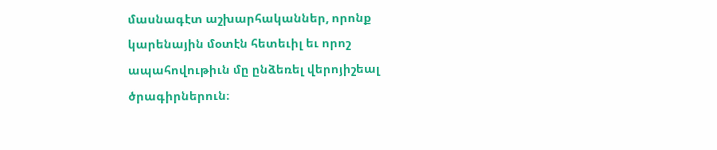մասնագէտ աշխարհականներ, որոնք կարենային մօտէն հետեւիլ եւ որոշ ապահովութիւն մը ընձեռել վերոյիշեալ ծրագիրներուն։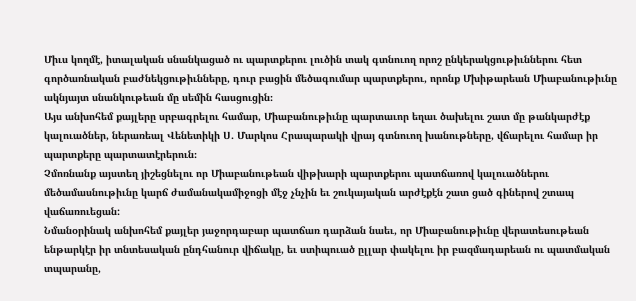Միւս կողմէ, իտալական սնանկացած ու պարտքերու լուծին տակ գտնուող որոշ ընկերակցութիւններու հետ գործառնական բաժնեկցութիւնները, դուր բացին մեծագումար պարտքերու, որոնք Մխիթարեան Միաբանութիւնը ակնյայտ սնանկութեան մը սեմին հասցուցին։
Այս անխոհեմ քայլերը սրբագրելու համար, Միաբանութիւնը պարտաւոր եղաւ ծախելու շատ մը թանկարժէք կալուածներ, ներառեալ Վենետիկի Ս. Մարկոս Հրապարակի վրայ գտնուող խանութները, վճարելու համար իր պարտքերը պարտատէրերուն։
Չմոռնանք այստեղ յիշեցնելու որ Միաբանութեան վիթխարի պարտքերու պատճառով կալուածներու մեծամասնութիւնը կարճ ժամանակամիջոցի մէջ չնչին եւ շուկայական արժէքէն շատ ցած գիներով շտապ վաճառուեցան:
Նմանօրինակ անխոհեմ քայլեր յաջորդաբար պատճառ դարձան նաեւ, որ Միաբանութիւնը վերատեսութեան ենթարկէր իր տնտեսական ընդհանուր վիճակը, եւ ստիպուած ըլլար փակելու իր բազմադարեան ու պատմական տպարանը,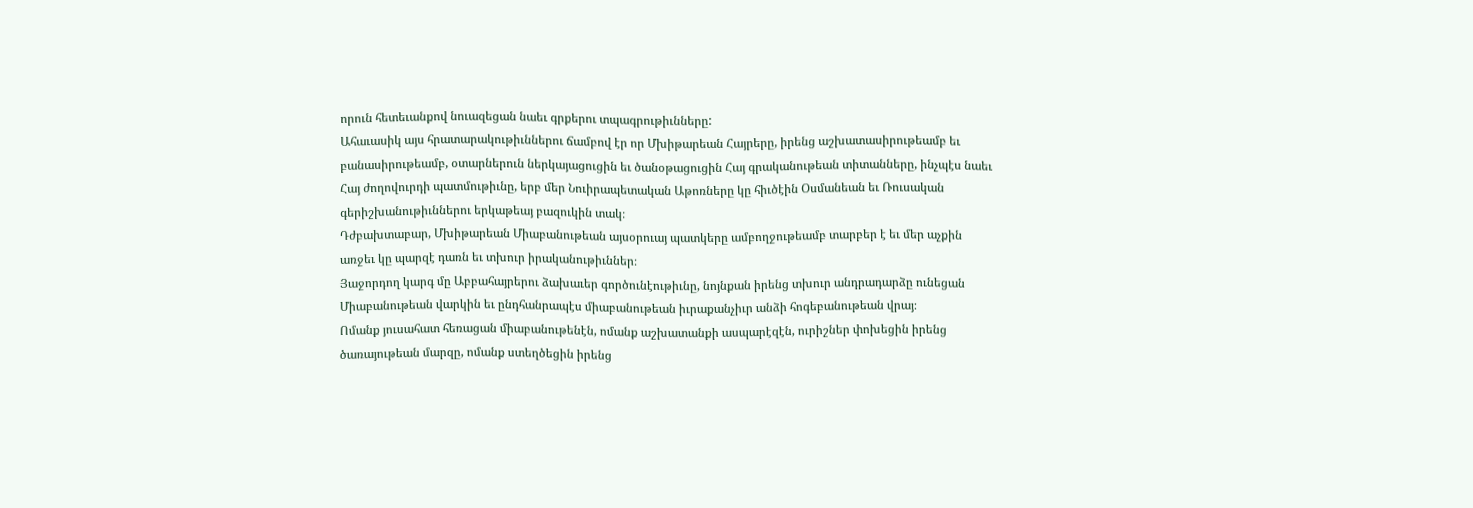որուն հետեւանքով նուազեցան նաեւ գրքերու տպագրութիւնները:
Ահաւասիկ այս հրատարակութիւններու ճամբով էր որ Մխիթարեան Հայրերը, իրենց աշխատասիրութեամբ եւ բանասիրութեամբ, օտարներուն ներկայացուցին եւ ծանօթացուցին Հայ գրականութեան տիտանները, ինչպէս նաեւ Հայ ժողովուրդի պատմութիւնը, երբ մեր Նուիրապետական Աթոռները կը հիւծէին Օսմանեան եւ Ռուսական գերիշխանութիւններու երկաթեայ բազուկին տակ։
Դժբախտաբար, Մխիթարեան Միաբանութեան այսօրուայ պատկերը ամբողջութեամբ տարբեր է եւ մեր աչքին առջեւ կը պարզէ դառն եւ տխուր իրականութիւններ։
Յաջորդող կարգ մը Աբբահայրերու ձախաւեր գործունէութիւնը, նոյնքան իրենց տխուր անդրադարձը ունեցան Միաբանութեան վարկին եւ ընդհանրապէս միաբանութեան իւրաքանչիւր անձի հոգեբանութեան վրայ։
Ոմանք յուսահատ հեռացան միաբանութենէն, ոմանք աշխատանքի ասպարէզէն, ուրիշներ փոխեցին իրենց ծառայութեան մարզը, ոմանք ստեղծեցին իրենց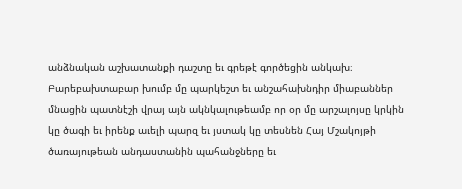անձնական աշխատանքի դաշտը եւ գրեթէ գործեցին անկախ։
Բարեբախտաբար խումբ մը պարկեշտ եւ անշահախնդիր միաբաններ մնացին պատնէշի վրայ այն ակնկալութեամբ որ օր մը արշալոյսը կրկին կը ծագի եւ իրենք աւելի պարզ եւ յստակ կը տեսնեն Հայ Մշակոյթի ծառայութեան անդաստանին պահանջները եւ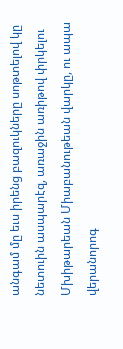անգամ մը եւս իրենց բազուկները սոթտելով կը նետուին ասպարէզ, առաջին առիթով փրկելու Մխիթարեան Միաբանութեան վարկը, ու ապա վերանորոգ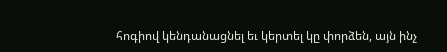հոգիով կենդանացնել եւ կերտել կը փորձեն, այն ինչ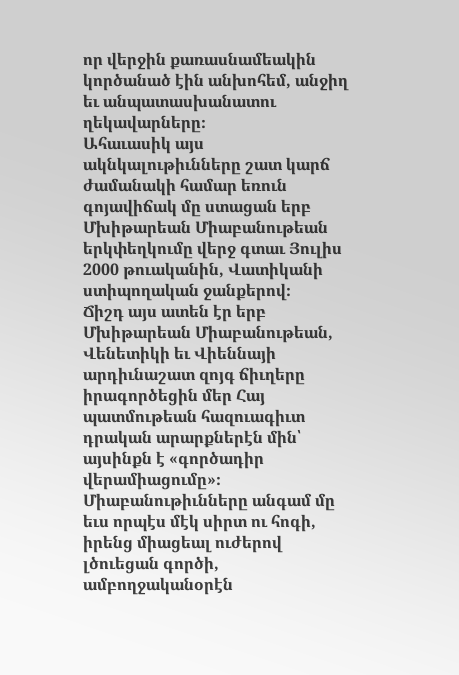որ վերջին քառասնամեակին կործանած էին անխոհեմ, անջիղ եւ անպատասխանատու ղեկավարները։
Ահաւասիկ այս ակնկալութիւնները շատ կարճ ժամանակի համար եռուն գոյավիճակ մը ստացան երբ Մխիթարեան Միաբանութեան երկփեղկումը վերջ գտաւ Յուլիս 2000 թուականին, Վատիկանի ստիպողական ջանքերով։
Ճիշդ այս ատեն էր երբ Մխիթարեան Միաբանութեան, Վենետիկի եւ Վիեննայի արդիւնաշատ զոյգ ճիւղերը իրագործեցին մեր Հայ պատմութեան հազուագիւտ դրական արարքներէն մին՝ այսինքն է «գործադիր վերամիացումը»։
Միաբանութիւնները անգամ մը եւս որպէս մէկ սիրտ ու հոգի, իրենց միացեալ ուժերով լծուեցան գործի, ամբողջականօրէն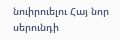նուիրուելու Հայ նոր սերունդի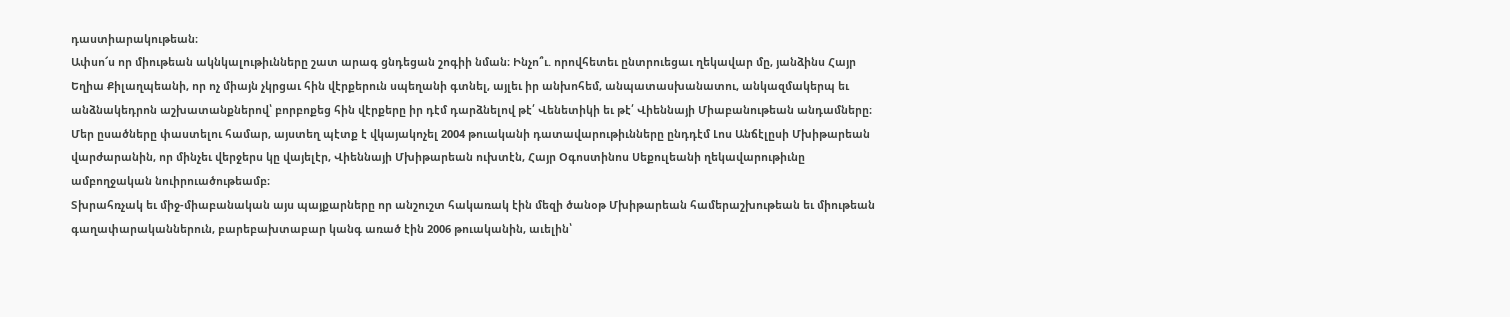դաստիարակութեան։
Ափսո՜ս որ միութեան ակնկալութիւնները շատ արագ ցնդեցան շոգիի նման։ Ինչո՞ւ. որովհետեւ ընտրուեցաւ ղեկավար մը, յանձինս Հայր Եղիա Քիլաղպեանի, որ ոչ միայն չկրցաւ հին վէրքերուն սպեղանի գտնել, այլեւ իր անխոհեմ, անպատասխանատու, անկազմակերպ եւ անձնակեդրոն աշխատանքներով՝ բորբոքեց հին վէրքերը իր դէմ դարձնելով թէ՛ Վենետիկի եւ թէ՛ Վիեննայի Միաբանութեան անդամները։
Մեր ըսածները փաստելու համար, այստեղ պէտք է վկայակոչել 2004 թուականի դատավարութիւնները ընդդէմ Լոս Անճէլըսի Մխիթարեան վարժարանին, որ մինչեւ վերջերս կը վայելէր, Վիեննայի Մխիթարեան ուխտէն, Հայր Օգոստինոս Սեքուլեանի ղեկավարութիւնը ամբողջական նուիրուածութեամբ։
Տխրահռչակ եւ միջ-միաբանական այս պայքարները որ անշուշտ հակառակ էին մեզի ծանօթ Մխիթարեան համերաշխութեան եւ միութեան գաղափարականներուն, բարեբախտաբար կանգ առած էին 2006 թուականին, աւելին՝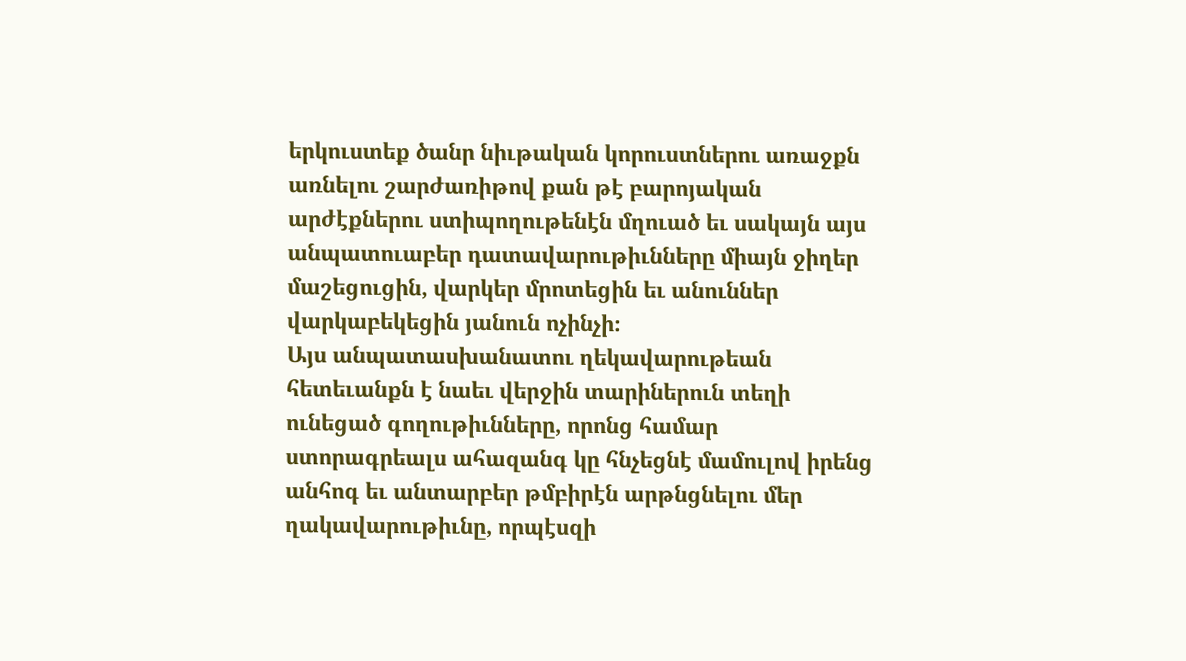երկուստեք ծանր նիւթական կորուստներու առաջքն առնելու շարժառիթով քան թէ բարոյական արժէքներու ստիպողութենէն մղուած եւ սակայն այս անպատուաբեր դատավարութիւնները միայն ջիղեր մաշեցուցին, վարկեր մրոտեցին եւ անուններ վարկաբեկեցին յանուն ոչինչի։
Այս անպատասխանատու ղեկավարութեան հետեւանքն է նաեւ վերջին տարիներուն տեղի ունեցած գողութիւնները, որոնց համար ստորագրեալս ահազանգ կը հնչեցնէ մամուլով իրենց անհոգ եւ անտարբեր թմբիրէն արթնցնելու մեր ղակավարութիւնը, որպէսզի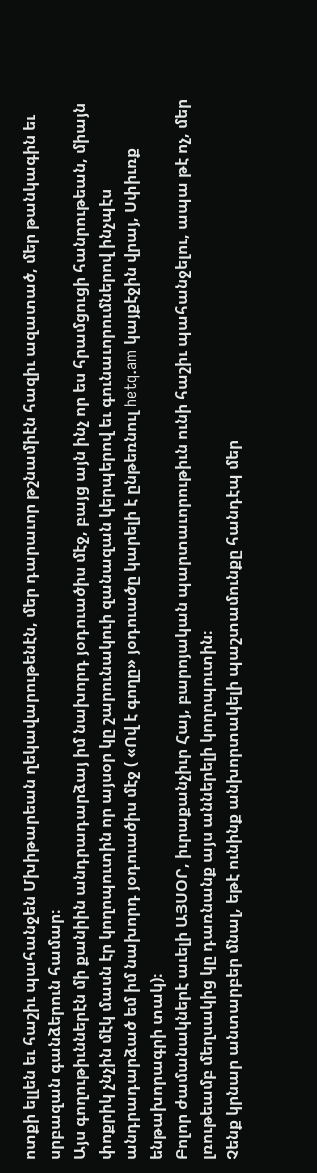ոտքի ելլեն եւ հաշիւ պահանջեն Մխիթարեան ղեկավարութենէն, մեր դարաւոր թշնամիէն հազիւ ազատած, մեր թանկագին եւ սրբազան գանձերուն համար։
Այս գողութիւններէն մի քանիին անդրադարձայ իմ նախորդ յօդուածիս մէջ, բայց այն ինչ որ ես հրամցուցի հանրութեան, միայն փոքրիկ չնչին մէկ մասն էր կողոպուտին որ այսօր կը շարունակուի զանազան կերպերով եւ գունաւորումներով ինչպէս անդրադարձած եմ իմ նախորդ յօդուածիս մէջ ( «Ով է գողը» յօդուածը կարելի է ընթեռնուլ hetq.am կայքէջին վրայ, Սփիւռք ենթախորագրի տակ)։
Բոլոր ժամանակներէ աւելի ԱՅՍՕՐ, իւրաքանչիւր Հայ, բարոյական պարտաւորութիւն ունի հաշիւ պահանջելու, ապա թէ ոչ, մեր լռութեամբ մեղսակից կը դառնանք այս աններելի կողոպուտին։
Չենք կրնար անտարբեր մնալ, եթէ ունինք անխորտակելի պաշտամունքը հանդէպ մեր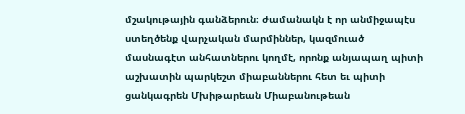մշակութային գանձերուն։ ժամանակն է որ անմիջապէս ստեղծենք վարչական մարմիններ, կազմուած մասնագէտ անհատներու կողմէ, որոնք անյապաղ պիտի աշխատին պարկեշտ միաբաններու հետ եւ պիտի ցանկագրեն Մխիթարեան Միաբանութեան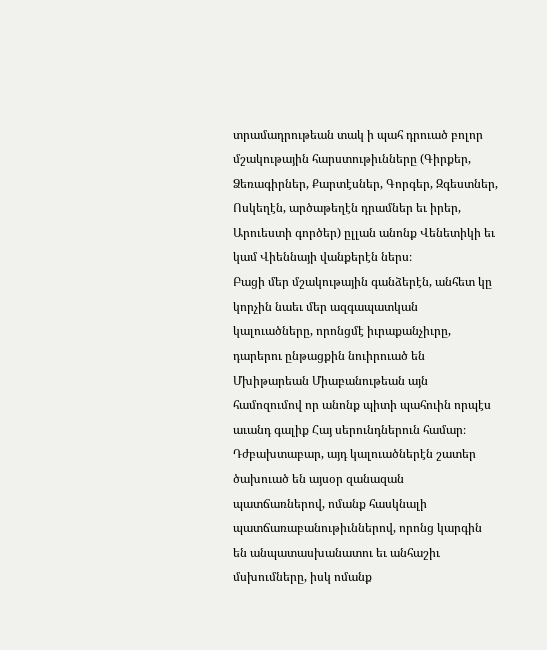տրամադրութեան տակ ի պահ դրուած բոլոր մշակութային հարստութիւնները (Գիրքեր, Ձեռագիրներ, Քարտէսներ, Գորգեր, Զգեստներ, Ոսկեղէն, արծաթեղէն դրամներ եւ իրեր, Արուեստի գործեր) ըլլան անոնք Վենետիկի եւ կամ Վիեննայի վանքերէն ներս։
Բացի մեր մշակութային գանձերէն, անհետ կը կորչին նաեւ մեր ազգապատկան կալուածները, որոնցմէ իւրաքանչիւրը, դարերու ընթացքին նուիրուած են Մխիթարեան Միաբանութեան այն համոզումով որ անոնք պիտի պահուին որպէս աւանդ գալիք Հայ սերունդներուն համար։ Դժբախտաբար, այդ կալուածներէն շատեր ծախուած են այսօր զանազան պատճառներով, ոմանք հասկնալի պատճառաբանութիւններով, որոնց կարգին են անպատասխանատու եւ անհաշիւ մսխումները, իսկ ոմանք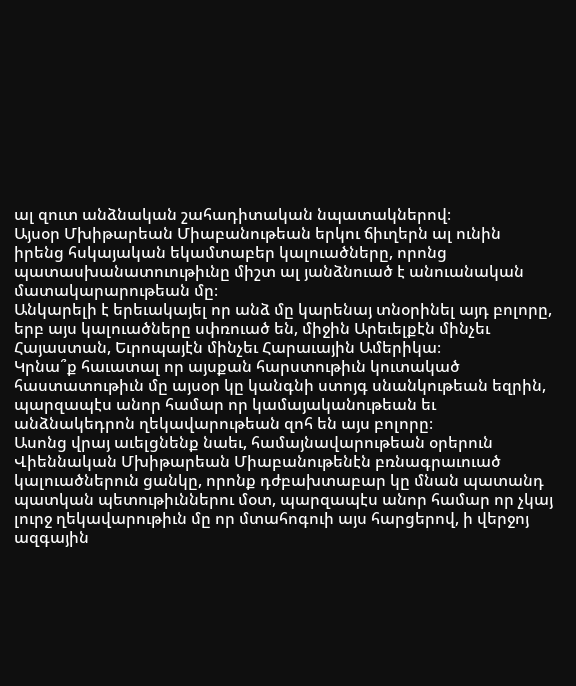ալ զուտ անձնական շահադիտական նպատակներով։
Այսօր Մխիթարեան Միաբանութեան երկու ճիւղերն ալ ունին իրենց հսկայական եկամտաբեր կալուածները, որոնց պատասխանատուութիւնը միշտ ալ յանձնուած է անուանական մատակարարութեան մը։
Անկարելի է երեւակայել որ անձ մը կարենայ տնօրինել այդ բոլորը, երբ այս կալուածները սփռուած են, միջին Արեւելքէն մինչեւ Հայաստան, Եւրոպայէն մինչեւ Հարաւային Ամերիկա։
Կրնա՞ք հաւատալ որ այսքան հարստութիւն կուտակած հաստատութիւն մը այսօր կը կանգնի ստոյգ սնանկութեան եզրին, պարզապէս անոր համար որ կամայականութեան եւ անձնակեդրոն ղեկավարութեան զոհ են այս բոլորը։
Ասոնց վրայ աւելցնենք նաեւ, համայնավարութեան օրերուն Վիեննական Մխիթարեան Միաբանութենէն բռնագրաւուած կալուածներուն ցանկը, որոնք դժբախտաբար կը մնան պատանդ պատկան պետութիւններու մօտ, պարզապէս անոր համար որ չկայ լուրջ ղեկավարութիւն մը որ մտահոգուի այս հարցերով, ի վերջոյ ազգային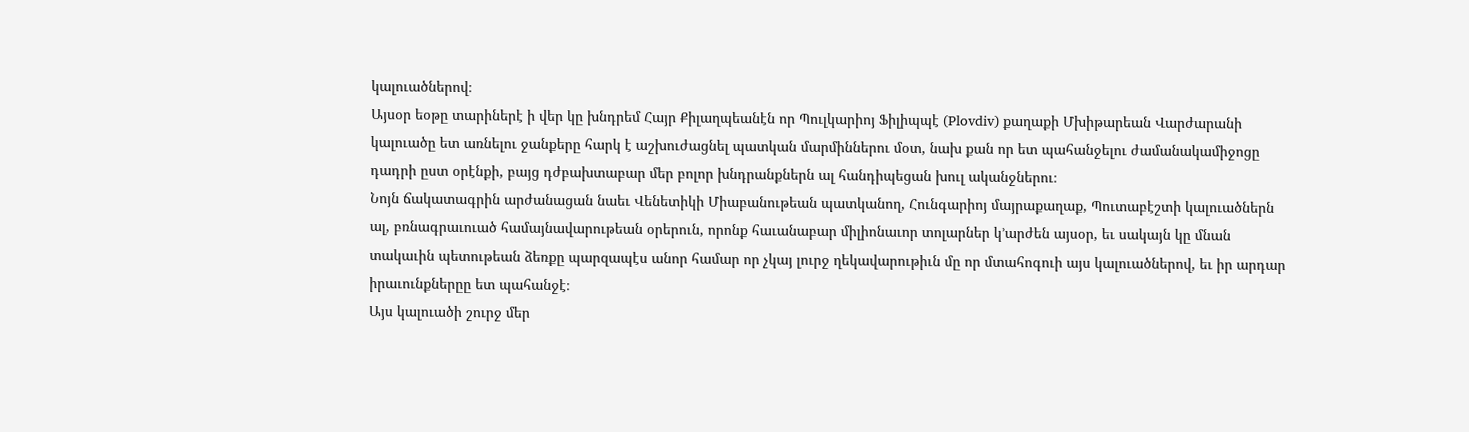կալուածներով։
Այսօր եօթը տարիներէ ի վեր կը խնդրեմ Հայր Քիլաղպեանէն որ Պուլկարիոյ Ֆիլիպպէ (Plovdiv) քաղաքի Մխիթարեան Վարժարանի կալուածը ետ առնելու ջանքերը հարկ է աշխուժացնել պատկան մարմիններու մօտ, նախ քան որ ետ պահանջելու ժամանակամիջոցը դադրի ըստ օրէնքի, բայց դժբախտաբար մեր բոլոր խնդրանքներն ալ հանդիպեցան խուլ ականջներու։
Նոյն ճակատագրին արժանացան նաեւ Վենետիկի Միաբանութեան պատկանող, Հունգարիոյ մայրաքաղաք, Պուտաբէշտի կալուածներն ալ, բռնագրաւուած համայնավարութեան օրերուն, որոնք հաւանաբար միլիոնաւոր տոլարներ կ՚արժեն այսօր, եւ սակայն կը մնան տակաւին պետութեան ձեռքը պարզապէս անոր համար որ չկայ լուրջ ղեկավարութիւն մը որ մտահոգուի այս կալուածներով, եւ իր արդար իրաւունքներըը ետ պահանջէ։
Այս կալուածի շուրջ մեր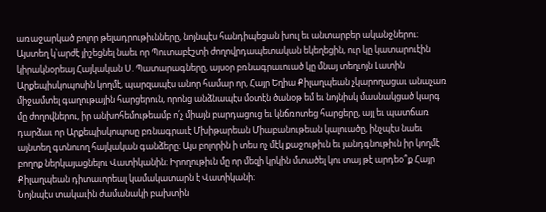առաջարկած բոլոր թելադրութիւնները, նոյնպէս հանդիպեցան խուլ եւ անտարբեր ականջներու։
Այստեղ կ՝արժէ յիշեցնել նաեւ որ Պուտաբէշտի ժողովրդապետական եկեղեցին, ուր կը կատարուէին կիրակնօրեայ Հայկական Ս. Պատարագները, այսօր բռնագրաւուած կը մնայ տեղւոյն Լատին Արքեպիսկոպոսին կողմէ, պարզապէս անոր համար որ, Հայր Եղիա Քիլաղպեան չկարողացաւ անաչառ միջամտել գաղութային հարցերուն, որոնց անձնապէս մօտէն ծանօթ եմ եւ նոյնիսկ մասնակցած կարգ մը ժողովներու, իր անխոհեմութեամբ ո՛չ միայն բարդացուց եւ կնճռոտեց հարցերը, այլ եւ պատճառ դարձաւ որ Արքեպիսկոպոսը բռնագրաւէ Մխիթարեան Միաբանութեան կալուածը, ինչպէս նաեւ այնտեղ գտնուող հայկական գանձերը։ Այս բոլորին ի տես ոչ մէկ քաջութիւն եւ յանդգնութիւն իր կողմէ բողոք ներկայացնելու Վատիկանին։ Իրողութիւն մը որ մեզի կրկին մտածել կու տայ թէ արդեօ՞ք Հայր Քիլաղպեան դիտաւորեալ կամակատարն է Վատիկանի։
Նոյնպէս տակաւին ժամանակի բախտին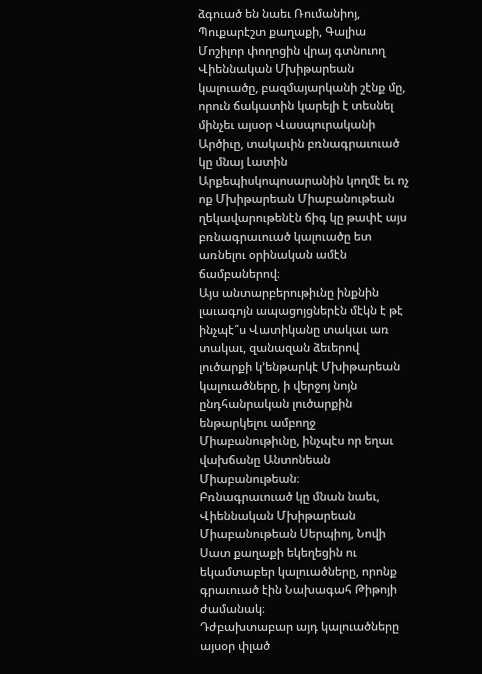ձգուած են նաեւ Ռումանիոյ, Պուքարէշտ քաղաքի, Գալիա Մոշիլոր փողոցին վրայ գտնուող Վիեննական Մխիթարեան կալուածը, բազմայարկանի շէնք մը, որուն ճակատին կարելի է տեսնել մինչեւ այսօր Վասպուրականի Արծիւը, տակաւին բռնագրաւուած կը մնայ Լատին Արքեպիսկոպոսարանին կողմէ եւ ոչ ոք Մխիթարեան Միաբանութեան ղեկավարութենէն ճիգ կը թափէ այս բռնագրաւուած կալուածը ետ առնելու օրինական ամէն ճամբաներով։
Այս անտարբերութիւնը ինքնին լաւագոյն ապացոյցներէն մէկն է թէ ինչպէ՞ս Վատիկանը տակաւ առ տակաւ, զանազան ձեւերով լուծարքի կ՚ենթարկէ Մխիթարեան կալուածները, ի վերջոյ նոյն ընդհանրական լուծարքին ենթարկելու ամբողջ Միաբանութիւնը, ինչպէս որ եղաւ վախճանը Անտոնեան Միաբանութեան։
Բռնագրաւուած կը մնան նաեւ, Վիեննական Մխիթարեան Միաբանութեան Սերպիոյ, Նովի Սատ քաղաքի եկեղեցին ու եկամտաբեր կալուածները, որոնք գրաւուած էին Նախագահ Թիթոյի ժամանակ։
Դժբախտաբար այդ կալուածները այսօր փլած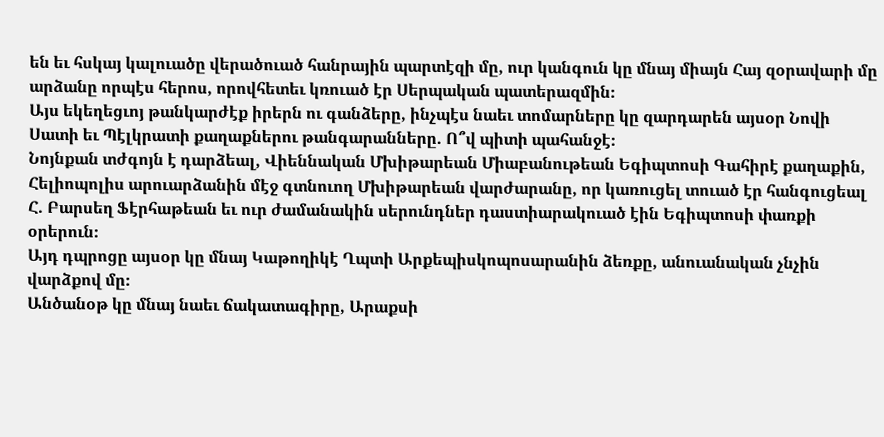են եւ հսկայ կալուածը վերածուած հանրային պարտէզի մը, ուր կանգուն կը մնայ միայն Հայ զօրավարի մը արձանը որպէս հերոս, որովհետեւ կռուած էր Սերպական պատերազմին։
Այս եկեղեցւոյ թանկարժէք իրերն ու գանձերը, ինչպէս նաեւ տոմարները կը զարդարեն այսօր Նովի Սատի եւ Պէլկրատի քաղաքներու թանգարանները. Ո՞վ պիտի պահանջէ։
Նոյնքան տժգոյն է դարձեալ, Վիեննական Մխիթարեան Միաբանութեան Եգիպտոսի Գահիրէ քաղաքին, Հելիոպոլիս արուարձանին մէջ գտնուող Մխիթարեան վարժարանը, որ կառուցել տուած էր հանգուցեալ Հ. Բարսեղ Ֆէրհաթեան եւ ուր ժամանակին սերունդներ դաստիարակուած էին Եգիպտոսի փառքի օրերուն։
Այդ դպրոցը այսօր կը մնայ Կաթողիկէ Ղպտի Արքեպիսկոպոսարանին ձեռքը, անուանական չնչին վարձքով մը։
Անծանօթ կը մնայ նաեւ ճակատագիրը, Արաքսի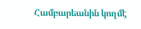Համբարեանին կողմէ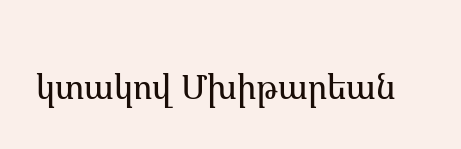կտակով Մխիթարեան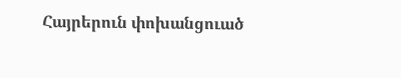Հայրերուն փոխանցուած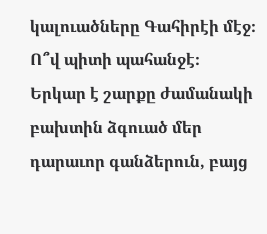կալուածները Գահիրէի մէջ։ Ո՞վ պիտի պահանջէ։
Երկար է շարքը ժամանակի բախտին ձգուած մեր դարաւոր գանձերուն, բայց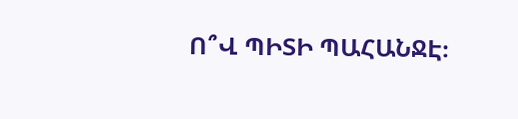Ո՞Վ ՊԻՏԻ ՊԱՀԱՆՋԷ։